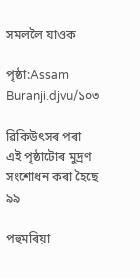সমললৈ যাওক

পৃষ্ঠা:Assam Buranji.djvu/১০৩

ৱিকিউৎসৰ পৰা
এই পৃষ্ঠাটোৰ মুদ্ৰণ সংশোধন কৰা হৈছে
৯৯

পহুমৰিয়া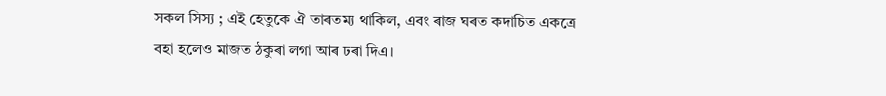সকল সিস্য ; এই হেতুকে ঐ তাৰতম্য থাকিল, এবং ৰাজ ঘৰত কদাচিত একত্রে বহা হলেও মাজত ঠকুৰা লগা আৰ ঢৰা দিএ।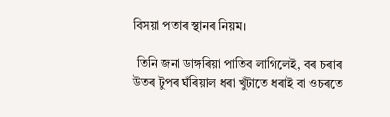বিসয়া পতাৰ স্থানৰ নিয়ম।

 তিনি জনা ডাঙ্গৰিয়া পাতিব লাগিলেই, বৰ চৰাৰ উতৰ টুপৰ ঘঁৰিয়াল ধৰা খুঁটাতে ধৰাই বা ওচৰতে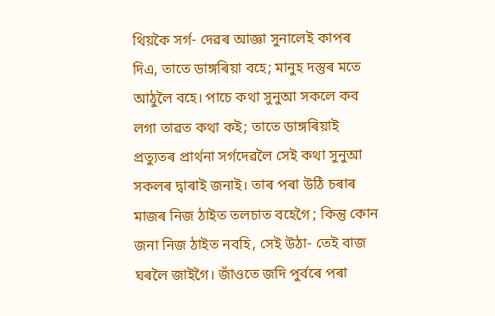থিয়কৈ সৰ্গ- দেৱৰ আজ্ঞা সুনালেই কাপৰ দিএ, তাতে ডাঙ্গৰিয়া বহে; মানুহ দস্তুৰ মতে আঠুলৈ বহে। পাচে কথা সুনুআ সকলে কব লগা তাৱত কথা কই; তাতে ডাঙ্গৰিয়াই প্রত্যুতৰ প্রার্থনা সৰ্গদেৱলৈ সেই কথা সুনুআ সকলৰ দ্বাৰাই জনাই। তাৰ পৰা উঠি চৰাৰ মাজৰ নিজ ঠাইত তলচাত বহেগৈ ; কিন্তু কোন জনা নিজ ঠাইত নবহি, সেই উঠা- তেই বাজ ঘৰলৈ জাইগৈ। জাঁওতে জদি পুৰ্বৰে পৰা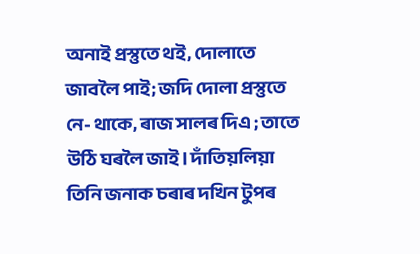অনাই প্রস্তুতে থই, দোলাতে জাবলৈ পাই; জদি দোলা প্রস্তুতে নে- থাকে, ৰাজ সালৰ দিএ ; তাতে উঠি ঘৰলৈ জাই। দাঁতিয়লিয়া তিনি জনাক চৰাৰ দখিন টুপৰ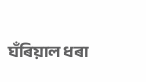ঘঁৰিয়াল ধৰা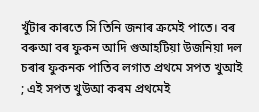খুঁটাৰ কাৰতে সি তিনি জনাৰ ক্ৰমেই পাতে। বৰ বৰুআ বৰ ফুকন আদি গুআহটিয়া উজনিয়া দল চৰাৰ ফুকনক পাতিব লগাত প্রথমে সপত খুআই ; এই সপত খুউআ কৰম প্রথমেই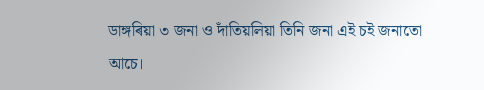ডাঙ্গৰিয়া ৩ জনা ও দাঁতিয়লিয়া তিনি জনা এই চই জনাতো আচে।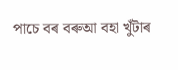পাচে বৰ বৰুআ বহা খুঁটাৰ